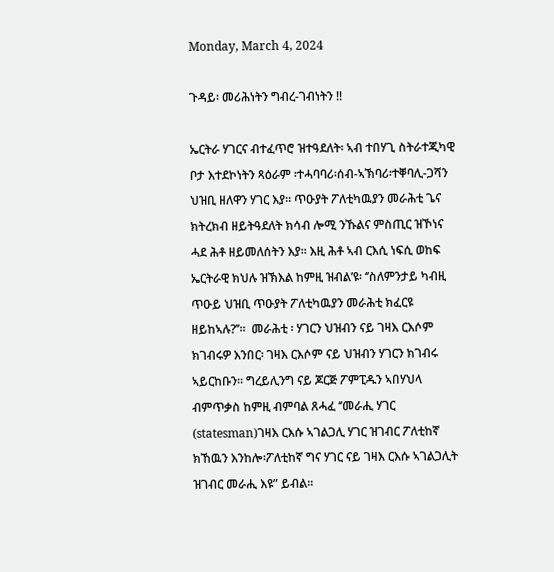Monday, March 4, 2024

ጉዳይ፡ መሪሕነትን ግብረ-ገብነትን !!

ኤርትራ ሃገርና ብተፈጥሮ ዝተዓደለት፡ ኣብ ተበሃጊ ስትራተጂካዊ ቦታ እተደኮነትን ጻዕራም ፡ተሓባባሪ፡ሰብ-ኣኽባሪ፡ተቐባሊ-ጋሻን ህዝቢ ዘለዋን ሃገር እያ፡፡ ጥዑያት ፖለቲካዉያን መራሕቲ ጌና ክትረክብ ዘይትዓደለት ክሳብ ሎሚ ንኹልና ምስጢር ዝኾነና ሓደ ሕቶ ዘይመለሰትን እያ፡፡ እዚ ሕቶ ኣብ ርእሲ ነፍሲ ወከፍ ኤርትራዊ ክህሉ ዝኽእል ከምዚ ዝብል’ዩ፡ ‘’ስለምንታይ ካብዚ ጥዑይ ህዝቢ ጥዑያት ፖለቲካዉያን መራሕቲ ክፈርዩ ዘይከኣሉ?’’፡፡  መራሕቲ ፡ ሃገርን ህዝብን ናይ ገዛእ ርእሶም ክገብሩዎ እንበር፡ ገዛእ ርእሶም ናይ ህዝብን ሃገርን ክገብሩ ኣይርከቡን፡፡ ግረይሊንግ ናይ ጆርጅ ፖምፒዱን ኣበሃህላ ብምጥቃስ ከምዚ ብምባል ጸሓፈ ‘’መራሒ ሃገር (statesman)ገዛእ ርእሱ ኣገልጋሊ ሃገር ዝገብር ፖለቲከኛ ክኸዉን እንከሎ፡ፖለቲከኛ ግና ሃገር ናይ ገዛእ ርእሱ ኣገልጋሊት ዝገብር መራሒ እዩ” ይብል፡፡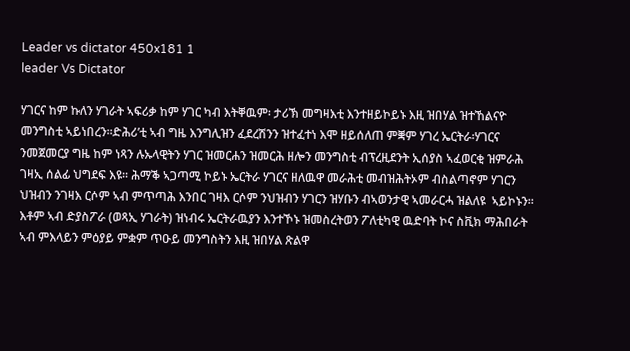Leader vs dictator 450x181 1
leader Vs Dictator

ሃገርና ከም ኩለን ሃገራት ኣፍሪቃ ከም ሃገር ካብ እትቐዉም፡ ታሪኽ መግዛእቲ እንተዘይኮይኑ እዚ ዝበሃል ዝተኸልናዮ መንግስቲ ኣይነበረን፡፡ድሕሪ’ቲ ኣብ ግዜ እንግሊዝን ፈደረሽንን ዝተፈተነ እሞ ዘይሰለጠ ምቛም ሃገረ ኤርትራ፡ሃገርና ንመጀመርያ ግዜ ከም ነጻን ሉኡላዊትን ሃገር ዝመርሐን ዝመርሕ ዘሎን መንግስቲ ብፕረዚደንት ኢሰያስ ኣፈወርቂ ዝምራሕ ገዛኢ ሰልፊ ህግደፍ እዩ፡፡ ሕማቕ ኣጋጣሚ ኮይኑ ኤርትራ ሃገርና ዘለዉዋ መራሕቲ መብዝሕትኦም ብስልጣኖም ሃገርን ህዝብን ንገዛእ ርሶም ኣብ ምጥጣሕ እንበር ገዛእ ርሶም ንህዝብን ሃገርን ዝሃቡን ብኣወንታዊ ኣመራርሓ ዝልለዩ  ኣይኮኑን፡፡ እቶም ኣብ ድያስፖራ (ወጻኢ ሃገራት) ዝነብሩ ኤርትራዉያን እንተኾኑ ዝመስረትወን ፖለቲካዊ ዉድባት ኮና ስቪክ ማሕበራት ኣብ ምእላይን ምዕያይ ምቋም ጥዑይ መንግስትን እዚ ዝበሃል ጽልዋ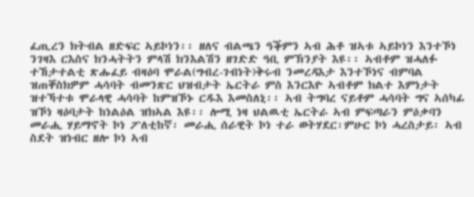ፈጢረን ክትብል ዘድፍር ኣይኮነን፡፡ ዘለና ብልጫን ዓቕምን ኣብ ሕቶ ዝኣቱ ኣይኮነን እንተኾነ ንገዛእ ርእስና ክንሓትትን ምላሽ ክንእልሽን ዘገድድ ዓቢ ምኽንያት እዩ፡፡ ኣብቶም ዝሓለፉ ተኸታተልቲ ጽሑፈይ ብዛዕባ ሞራል(ግብረ-ገብነት)ቅሩብ ንመረዳእታ እንተኾነና ብምባል ዝጠቐስክዎም ሓሳባት ብመንጽር ህዝብታት ኤርትራ ምስ እንርእዮ ኣብቶም ክልተ እምነታት ዝተኻተቱ ሞራላዊ ሓሳባት ከምዝኾኑ ርዱእ እመስለኒ፡፡ ኣብ ትግባረ ናይቶም ሓሳባት ግና ኣሰካፊ ዝኾነ ዛዕባታት ከነልዕል ዝክኣል እዩ፡፡ ሎሚ ነዛ ህልዉቲ ኤርትራ ኣብ ምፍጣራን ምዕቃባን መራሒ ሃይማኖት ኮነ ፖለቲከኛ፡ መራሒ ሰራዊት ኮነ ተራ ወትሃደር፡ምሁር ኮነ ሓረስታይ፡ ኣብ ስደት ዝነብር ዘሎ ኮነ ኣብ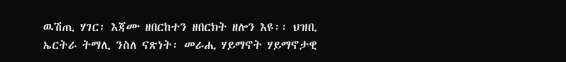ዉሽጢ ሃገር፡ እጃሙ ዘበርከተን ዘበርክት ዘሎን እዩ፡፡ ህዝቢ ኤርትራ ትማሊ ንስለ ናጽነት፡ መራሒ ሃይማኖት ሃይማኖታዊ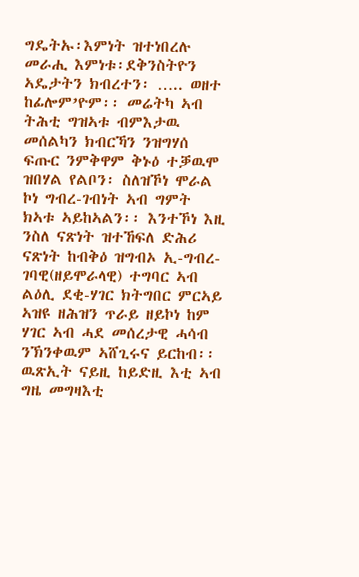ግዴትኡ፡እምነት ዝተነበረሉ መራሒ እምነቱ፡ደቅንስትዮን ኣዴታትን ክብረተን፡ ….. ወዘተ ከፊሎም’ዮም፡፡ መሬትካ ኣብ ትሕቲ ግዝኣቱ ብምእታዉ መሰልካን ክብርኻን ንዝግሃሰ ፍጡር ንምቅዋም ቅኑዕ ተቓዉሞ ዝበሃል የልቦን፡ ስለዝኾነ ሞራል ኮነ ግብረ-ገብነት ኣብ ግምት ክኣቱ ኣይከኣልን፡፡ እንተኾነ እዚ ንስለ ናጽነት ዝተኸፍለ ድሕሪ ናጽነት ከብቅዕ ዝግብኦ ኢ-ግብረ-ገባዊ(ዘይሞራላዊ) ተግባር ኣብ ልዕሊ ደቂ-ሃገር ክትግበር ምርኣይ ኣዝዩ ዘሕዝን ጥራይ ዘይኮነ ከም ሃገር ኣብ ሓደ መሰረታዊ ሓሳብ ንኽንቀዉም ኣሸጊሩና ይርከብ፡፡ ዉጽኢት ናይዚ ከይድዚ እቲ ኣብ ግዜ መግዛእቲ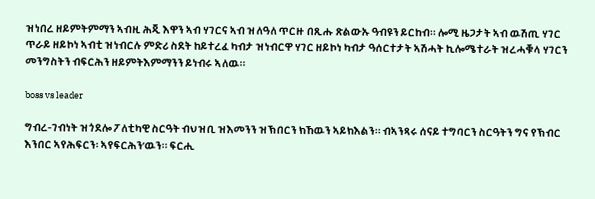ዝነበረ ዘይምትምማን ኣብዚ ሕጂ እዋን ኣብ ሃገርና ኣብ ዝለዓለ ጥርዙ በጺሑ ጽልውኡ ዓብዩን ይርከብ፡፡ ሎሚ ዜጋታት ኣብ ዉሽጢ ሃገር ጥራይ ዘይኮነ ኣብቲ ዝነብርሉ ምድሪ ስደት ከይተረፈ ካብታ ዝነብርዋ ሃገር ዘይኮነ ካብታ ዓሰርተታት ኣሽሓት ኪሎሜተራት ዝረሓቑላ ሃገርን መንግስትን ብፍርሕን ዘይምትእምማንን ይነብሩ ኣለዉ፡፡

boss vs leader

ግብረ-ገብነት ዝጎደሎ ፖለቲካዊ ስርዓት ብህዝቢ ዝእመንን ዝኽበርን ክኸዉን ኣይክእልን፡፡ ብኣንጻሩ ሰናይ ተግባርን ስርዓትን ግና የኽብር እንበር ኣየሕፍርን፡ ኣየፍርሕን’ዉን፡፡ ፍርሒ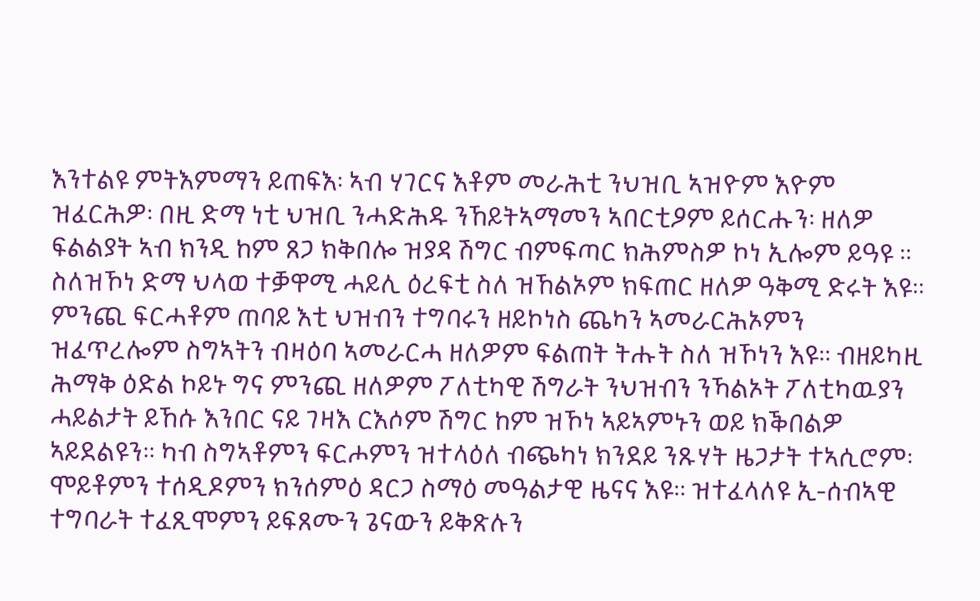እንተልዩ ምትእምማን ይጠፍእ፡ ኣብ ሃገርና እቶም መራሕቲ ንህዝቢ ኣዝዮም እዮም ዝፈርሕዎ፡ በዚ ድማ ነቲ ህዝቢ ንሓድሕዱ ንኸይትኣማመን ኣበርቲዖም ይሰርሑን፡ ዘለዎ ፍልልያት ኣብ ክንዲ ከም ጸጋ ክቅበሎ ዝያዳ ሽግር ብምፍጣር ክሕምስዎ ኮነ ኢሎም ይዓዩ ፡፡ ስለዝኾነ ድማ ህላወ ተቓዋሚ ሓይሊ ዕረፍቲ ስለ ዝኸልኦም ክፍጠር ዘለዎ ዓቅሚ ድሩት እዩ፡፡ ምንጪ ፍርሓቶም ጠባይ እቲ ህዝብን ተግባሩን ዘይኮነስ ጨካን ኣመራርሕኦምን ዝፈጥረሎም ስግኣትን ብዛዕባ ኣመራርሓ ዘለዎም ፍልጠት ትሑት ስለ ዝኾነን እዩ፡፡ ብዘይካዚ ሕማቅ ዕድል ኮይኑ ግና ምንጪ ዘለዎም ፖለቲካዊ ሽግራት ንህዝብን ንኻልኦት ፖለቲካዉያን ሓይልታት ይኸሱ እንበር ናይ ገዛእ ርእሶም ሽግር ከም ዝኾነ ኣይኣምኑን ወይ ክቕበልዎ ኣይደልዩን፡፡ ካብ ስግኣቶምን ፍርሖምን ዝተላዕለ ብጭካነ ክንደይ ንጹሃት ዜጋታት ተኣሲሮም፡ሞይቶምን ተሰዲዶምን ክንሰምዕ ዳርጋ ስማዕ መዓልታዊ ዜናና እዩ፡፡ ዝተፈላለዩ ኢ-ሰብኣዊ ተግባራት ተፈጺሞምን ይፍጸሙን ጌናውን ይቅጽሉን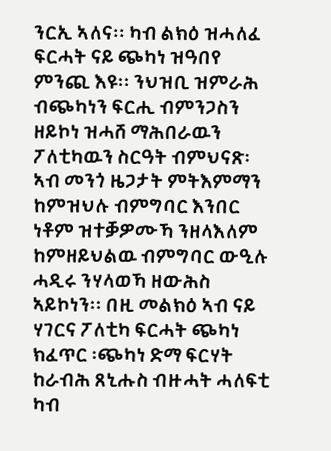ንርኢ ኣለና፡፡ ካብ ልክዕ ዝሓለፈ ፍርሓት ናይ ጭካነ ዝዓበየ ምንጪ እዩ፡፡ ንህዝቢ ዝምራሕ ብጭካነን ፍርሒ ብምንጋስን ዘይኮነ ዝሓሸ ማሕበራዉን ፖለቲካዉን ስርዓት ብምህናጽ፡ኣብ መንጎ ዜጋታት ምትእምማን ከምዝህሉ ብምግባር እንበር ነቶም ዝተቓዎሙኻ ንዘላእለም ከምዘይህልዉ ብምግባር ውዒሉ ሓዲሩ ንሃላወኻ ዘውሕስ ኣይኮነን፡፡ በዚ መልክዕ ኣብ ናይ ሃገርና ፖለቲካ ፍርሓት ጭካነ ክፈጥር ፡ጭካነ ድማ ፍርሃት ከራብሕ ጸኒሑስ ብዙሓት ሓለፍቲ ካብ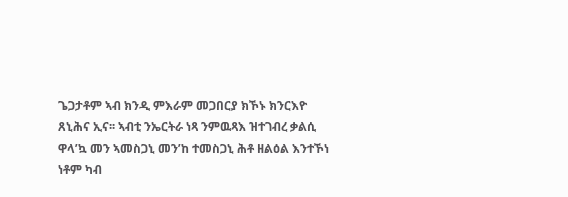ጌጋታቶም ኣብ ክንዲ ምእራም መጋበርያ ክኾኑ ክንርእዮ ጸኒሕና ኢና፡፡ ኣብቲ ንኤርትራ ነጻ ንምዉጻእ ዝተገብረ ቃልሲ ዋላ’ኳ መን ኣመስጋኒ መን’ከ ተመስጋኒ ሕቶ ዘልዕል እንተኾነ ነቶም ካብ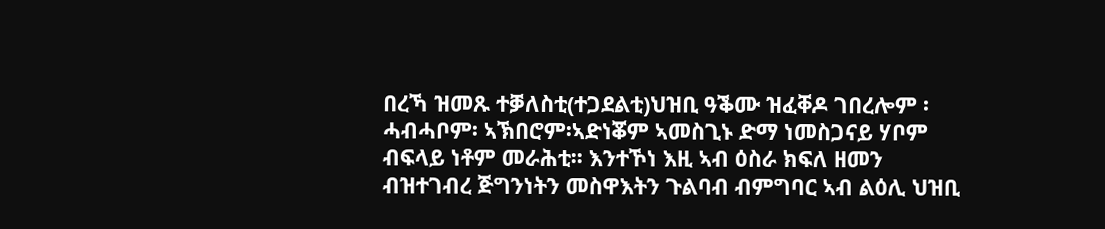በረኻ ዝመጹ ተቓለስቲ(ተጋደልቲ)ህዝቢ ዓቕሙ ዝፈቐዶ ገበረሎም ፡ሓብሓቦም፡ ኣኽበሮም፡ኣድነቖም ኣመስጊኑ ድማ ነመስጋናይ ሃቦም ብፍላይ ነቶም መራሕቲ፡፡ እንተኾነ እዚ ኣብ ዕስራ ክፍለ ዘመን ብዝተገብረ ጅግንነትን መስዋእትን ጉልባብ ብምግባር ኣብ ልዕሊ ህዝቢ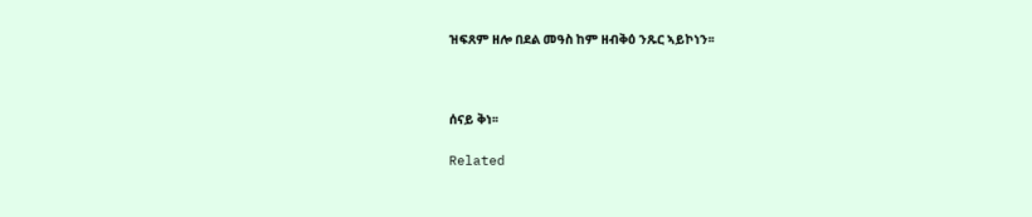ዝፍጸም ዘሎ በደል መዓስ ከም ዘብቅዕ ንጹር ኣይኮነን፡፡



ሰናይ ቅነ፡፡

Related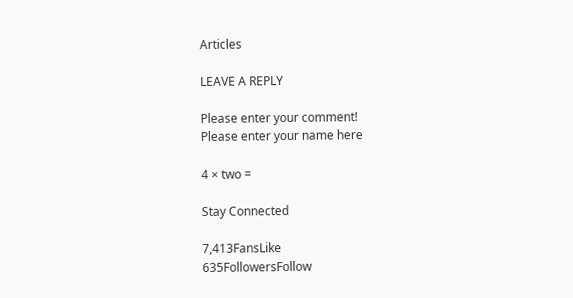Articles

LEAVE A REPLY

Please enter your comment!
Please enter your name here

4 × two =

Stay Connected

7,413FansLike
635FollowersFollow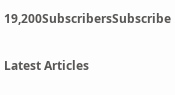19,200SubscribersSubscribe

Latest Articles